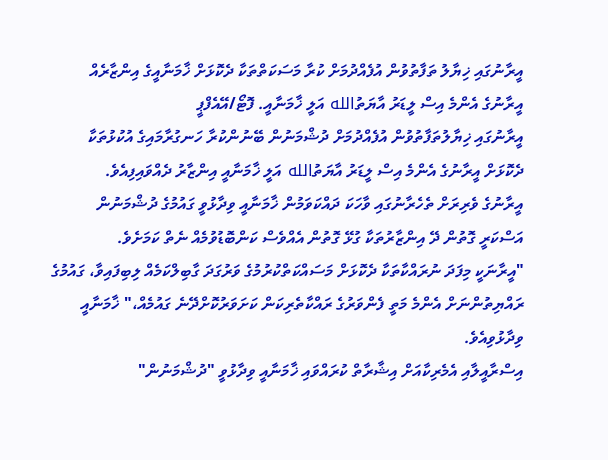އީރާނުގައި ޚިޔާލު ތަފާތުވުން އުފެއްދުމަށް ކުރާ މަސަކަތްތަކާ ދެކޮޅަށް ޚާމަނާއީގެ އިންޒާރެއް
އީރާނުގެ އެންމެ އިސް ލީޑަރު އާޔަތުالله އަލީ ޚާމަނާއީ. ފޮޓޯ/އޭއެފްޕީ
އީރާނުގައި ޚިޔާލުތަފާތުވުން އުފެއްދުމަށް ދުޝްމަނުން ބޭނުންކުރާ ހަނގުރާމައިގެ އުކުޅުތަކާ ދެކޮޅަށް އީރާނުގެ އެންމެ އިސް ލީޑަރު އާޔަތުالله އަލީ ޚާމަނާއީ އިންޒާރު ދެއްވައިފިއެވެ.
އީރާނުގެ ވެރިރަށް ތެހެރާނުގައި ވާހަކަ ދައްކަވަމުން ޚާމަނާއީ ވިދާޅުވީ ގައުމުގެ ދުޝްމަނުން އަސްކަރީ ގޮތުން ދޭ އިންޒާރުތަކާ ގުޅޭ ގޮތުން އެއްވެސް ކަންބޮޑުވުމެއް ނެތް ކަމަށެވެ.
"އީރާނަކީ މިފަދަ ނުރައްކާތަކާ ދެކޮޅަށް މަސައްކަތްކުރުމުގެ ވަރުގަދަ ގާބިލްކަމެއް ލިބިފައިވާ، ގައުމުގެ ރައްޔިތުންނަށް އެންމެ މަތީ ފެންވަރުގެ ރައްކާތެރިކަން ކަށަވަރުކޮށްދޭނެ ގައުމެއް،" ޚާމަނާއީ ވިދާޅުވިއެވެ.
އިސްރާއީލާއި އެމެރިކާއަށް އިޝާރާތް ކުރައްވައި ޚާމަނާއީ ވިދާޅުވީ "ދުޝްމަނުން"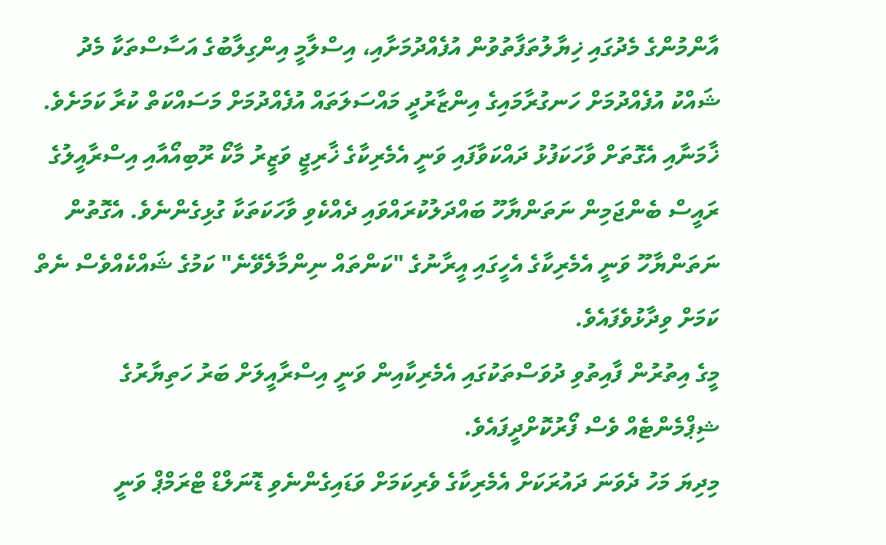އާންމުންގެ މެދުގައި ޚިޔާލުތަފާތުވުން އުފެއްދުމަށާއި، އިސްލާމީ އިންގިލާބުގެ އަސާސްތަކާ މެދު ޝައްކު އުފެއްދުމަށް ހަނގުރާމައިގެ އިންޒާރުދީ މައްސަލަތައް އުފެއްދުމަށް މަސައްކަތް ކުރާ ކަމަށެވެ.
ޚާމަނާއި އެގޮތަށް ވާހަކަފުޅު ދައްކަވާފައި ވަނީ އެމެރިކާގެ ޚާރިޖީ ވަޒީރު މާކޯ ރޫބިއޯއާއި އިސްރާއީލުގެ ރައީސް ބެންޖަމިން ނަތަންޔާހޫ ބައްދަލުކުރައްވައި ދެއްކެވި ވާހަކަތަކާ ގުޅިގެންނެވެ. އެގޮތުން ނަތަންޔާހޫ ވަނީ އެމެރިކާގެ އެހީގައި އީރާނުގެ "ކަންތައް ނިންމާލެވޭނެ" ކަމުގެ ޝައްކެއްވެސް ނެތް ކަމަށް ވިދާޅުވެފައެވެ.
މީގެ އިތުރުން ފާއިތުވި ދުވަސްތަކުގައި އެމެރިކާއިން ވަނީ އިސްރާއީލަށް ބަރު ހަތިޔާރުގެ ޝިޕްމެންޓެއް ވެސް ފޯރުކޮށްދީފައެވެ.
މިދިޔަ މަހު ދެވަނަ ދައުރަކަށް އެމެރިކާގެ ވެރިކަމަށް ވަޑައިގެންނެވި ޑޮނަލްޑް ޓްރަމްޕް ވަނީ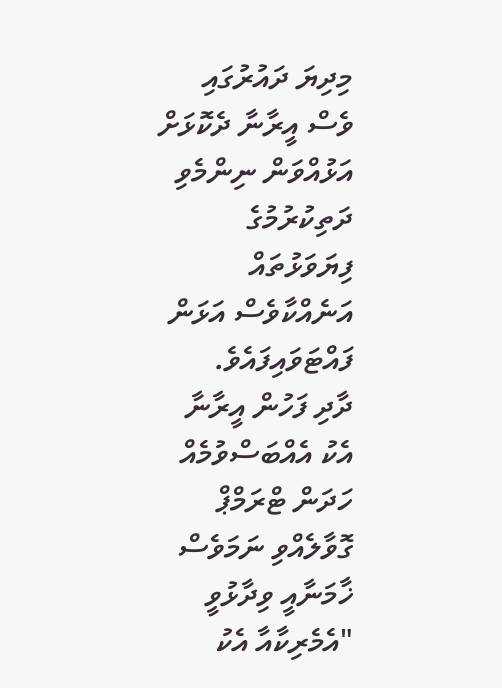މިދިޔަ ދައުރުގައި ވެސް އީރާނާ ދެކޮޅަށް އަޅުއްވަން ނިންމެވި ދަތިކުރުމުގެ ފިޔަވަޅުތައް އަނެއްކާވެސް އަޅަން ފައްޓަވައިފައެވެ.
ދާދި ފަހުން އީރާނާ އެކު އެއްބަސްވުމެއް ހަދަން ޓްރަމްޕް ގޮވާލެއްވި ނަމަވެސް ޚާމަނާއީ ވިދާޅުވީ "އެމެރިކާއާ އެކު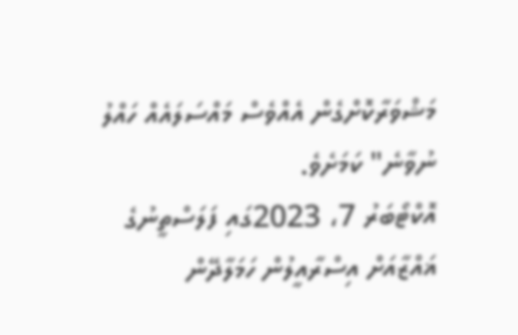މަޝްވަރާކޮށްގެން އެއްވެސް މައްސަލައެއް ހައްލު ނުވާނެ" ކަމަށެވެ.
އޮކްޓޯބަރު 7، 2023ގައި ފަލަސްތީނުގެ ޣައްޒާއަށް އިސްރާއީލުން ހަމަލާދޭން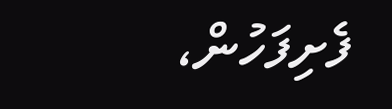ފެށިފަހުން،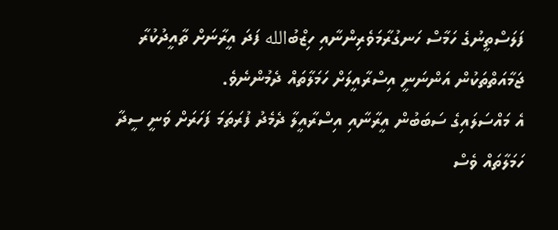ފަލަސްތީނުގެ ހަމާސް ހަނގުރާމަވެރިންނާއި ހިޒްބުالله ފަދަ އީރާނަށް ތާއީދުކުރާ ޖަމާއަތްތަކުން އަންނަނީ އިސްރާއީލަށް ހަމަލާތައް ދެމުންނެވެ.
އެ މައްސަލައިގެ ސަބަބުން އީރާނާއި އިސްރާއީލާ ދެމެދު ފުރަތަމަ ފަހަރަށް ވަނީ ސީދާ ހަމަލާތައް ވެސް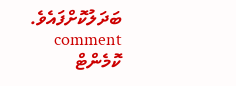ބަދަލުކޮށްފައެވެ.
comment ކޮމެންޓް